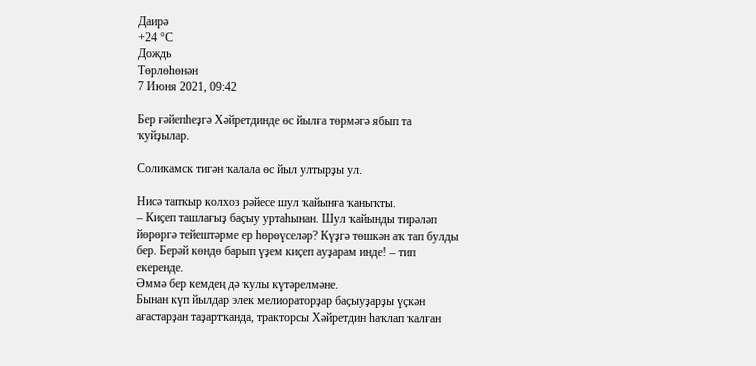Даирә
+24 °С
Дождь
Төрлөһөнән
7 Июня 2021, 09:42

Бер ғәйепһеҙгә Хәйретдинде өс йылға төрмәгә ябып та ҡуйҙылар.

Соликамск тигән ҡалала өс йыл ултырҙы ул.

Нисә тапҡыр колхоз рәйесе шул ҡайынға ҡаныҡты.
– Киҫеп ташлағыҙ баҫыу уртаһынан. Шул ҡайынды тирәләп йөрөргә тейештәрме ер һөрөүселәр? Күҙгә төшкән аҡ тап булды бер. Берәй көндө барып үҙем киҫеп ауҙарам инде! – тип екеренде.
Әммә бер кемдең дә ҡулы күтәрелмәне.
Бынан күп йылдар элек мелиораторҙар баҫыуҙарҙы үҫкән ағастарҙан таҙартҡанда, тракторсы Хәйретдин һаҡлап ҡалған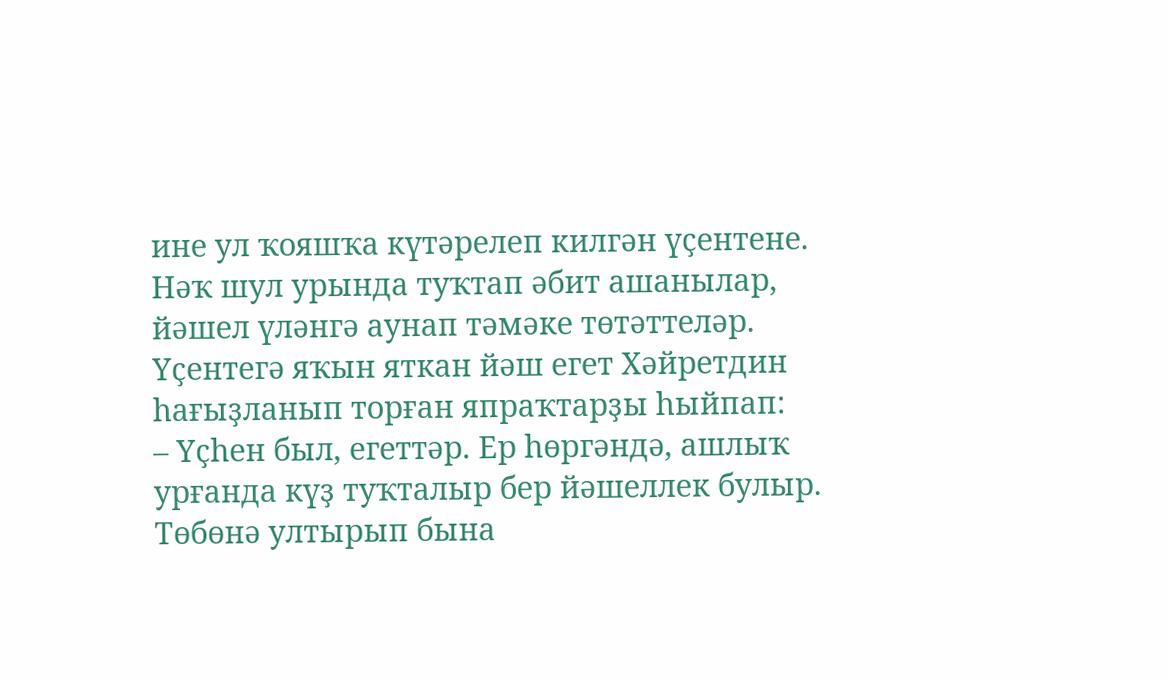ине ул ҡояшҡа күтәрелеп килгән үҫентене. Нәҡ шул урында туҡтап әбит ашанылар, йәшел үләнгә аунап тәмәке төтәттеләр. Үҫентегә яҡын яткан йәш егет Хәйретдин һағыҙланып торған япраҡтарҙы һыйпап:
– Үҫһен был, егеттәр. Ер һөргәндә, ашлыҡ урғанда күҙ туҡталыр бер йәшеллек булыр. Төбөнә ултырып бына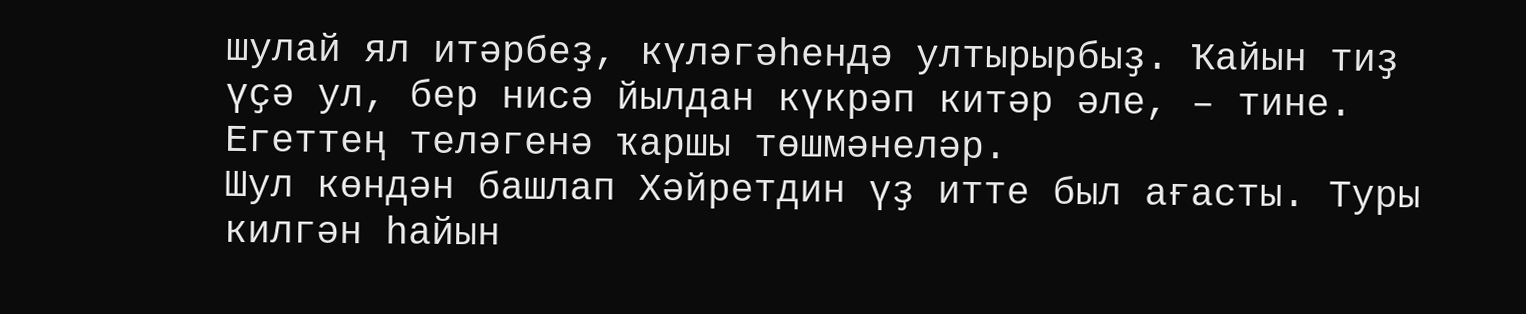шулай ял итәрбеҙ, күләгәһендә ултырырбыҙ. Ҡайын тиҙ үҫә ул, бер нисә йылдан күкрәп китәр әле, – тине. Егеттең теләгенә ҡаршы төшмәнеләр.
Шул көндән башлап Хәйретдин үҙ итте был ағасты. Туры килгән һайын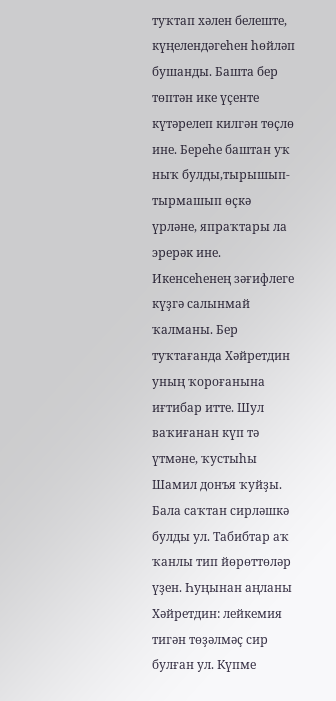туҡтап хәлен белеште, күңелендәгеһен һөйләп бушанды. Башта бер төптән ике үҫенте күтәрелеп килгән төҫлө ине. Береһе баштан уҡ ныҡ булды,тырышып-тырмашып өҫкә үрләне, япраҡтары ла эрерәк ине. Икенсеһенең зәғифлеге күҙгә салынмай ҡалманы. Бер туҡтағанда Хәйретдин уның ҡороғанына иғтибар итте. Шул ваҡиғанан күп тә үтмәне, ҡустыһы Шамил донъя ҡуйҙы. Бала саҡтан сирләшкә булды ул. Табибтар аҡ ҡанлы тип йөрөттөләр үҙен. Һуңынан аңланы Хәйретдин: лейкемия тигән төҙәлмәҫ сир булған ул. Күпме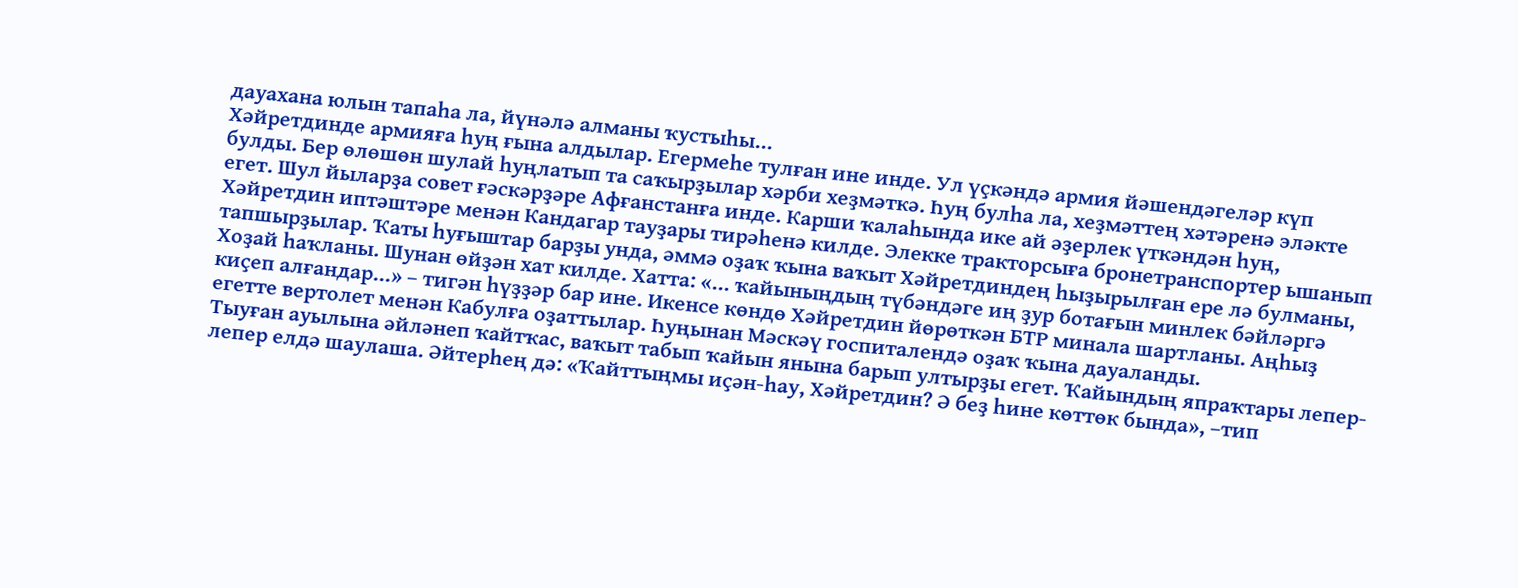дауахана юлын тапаһа ла, йүнәлә алманы ҡустыһы...
Хәйретдинде армияға һуң ғына алдылар. Егермеһе тулған ине инде. Ул үҫкәндә армия йәшендәгеләр күп булды. Бер өлөшөн шулай һуңлатып та саҡырҙылар хәрби хеҙмәткә. Һуң булһа ла, хеҙмәттең хәтәренә эләкте егет. Шул йыларҙа совет ғәскәрҙәре Афғанстанға инде. Карши ҡалаһында ике ай әҙерлек үткәндән һуң, Хәйретдин иптәштәре менән Кандагар тауҙары тирәһенә килде. Элекке тракторсыға бронетранспортер ышанып тапшырҙылар. Ҡаты һуғыштар барҙы унда, әммә оҙаҡ ҡына ваҡыт Хәйретдиндең һыҙырылған ере лә булманы, Хоҙай һаҡланы. Шунан өйҙән хат килде. Хатта: «... ҡайыныңдың түбәндәге иң ҙур ботағын минлек бәйләргә киҫеп алғандар...» – тигән һүҙҙәр бар ине. Икенсе көндө Хәйретдин йөрөткән БТР минала шартланы. Аңһыҙ егетте вертолет менән Кабулға оҙаттылар. Һуңынан Мәскәү госпиталендә оҙаҡ ҡына дауаланды.
Тыуған ауылына әйләнеп ҡайтҡас, ваҡыт табып ҡайын янына барып ултырҙы егет. Ҡайындың япраҡтары лепер-лепер елдә шаулаша. Әйтерһең дә: «Ҡайттыңмы иҫән-һау, Хәйретдин? Ә беҙ һине көттөк бында», –тип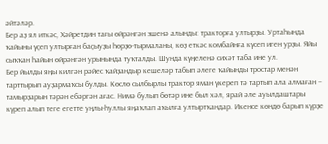әйтәләр.
Бер аҙ ял иткәс, Хәйретдин тағы өйрәнгән эшенә алынды: тракторға ултырҙы. Уртаһында ҡайыны үҫеп ултырған баҫыуҙы һөрҙө-тырмаланы, көҙ еткәс комбайнға күсеп иген урҙы. Яйы сыҡҡан һайын өйрәнгән урынында туҡталды. Шунда күңеленә сихәт таба ине ул.
Бер йылды яңы килгән рәйес ҡайҙандыр кешеләр табып әлеге ҡайынды тростар менән тарттырып ауҙармаҡсы булды. Көслө сылбырлы трактор яман үкереп тә тартып ала алмаған – тамырҙарын тәрән ебәргән ағас. Нимә булып бөтәр ине был хәл, ярай әле ауылдаштары күреп алып теге егетте уңлы-һуллы яңаҡлап аҡылға ултыртҡандар. Икенсе көндө барып күрҙе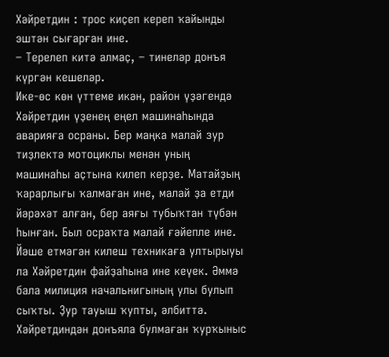Хәйретдин : трос киҫеп кереп ҡайынды эштән сығарған ине.
– Терелеп китә алмаҫ, – тинеләр донъя күргән кешеләр.
Ике-өс көн үттеме икән, район үҙәгендә Хәйретдин үҙенең еңел машинаһында аварияға осраны. Бер маңка малай зур тиҙлектә мотоциклы менән уның машинаһы аҫтына килеп керҙе. Матайҙың ҡарарлығы ҡалмаған ине, малай ҙа етди йәрәхәт алған, бер аяғы тубыҡтан түбән һынған. Был осраҡта малай ғәйепле ине. Йәше етмәгән килеш техникаға ултырыуы ла Хәйретдин файҙаһына ине кеүек. Әммә бала милиция начальнигының улы булып сыҡты. Ҙур тауыш ҡупты, әлбиттә. Хәйретдиндән донъяла булмаған ҡурҡыныс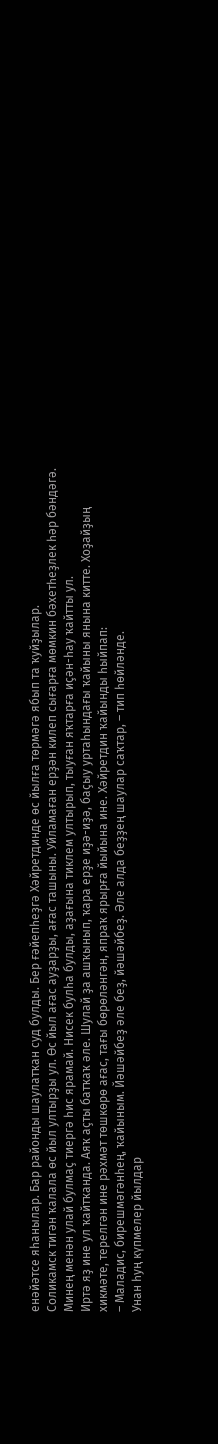енәйәтсе яһанылар. Бар районды шаулатҡан суд булды. Бер ғәйепһеҙгә Хәйретдинде өс йылға төрмәгә ябып та ҡуйҙылар.
Соликамск тигән ҡалала өс йыл ултырҙы ул. Өс йыл ағас ауҙарҙы, ағас ташыны. Уйламаған ерҙән килеп сығарға мөмкин бәхетһеҙлек һәр бәндәгә. Минең менән улай булмаҫ тиергә һис ярамай. Нисек булһа булды, аҙағына тиклем ултырып, тыуған яҡтарға иҫән-һау ҡайтты ул.
Иртә яҙ ине ул ҡайтҡанда. Аяҡ аҫты батҡаҡ әле. Шулай ҙа ашҡынып, ҡара ерҙе иҙә-иҙә, баҫыу уртаһындағы ҡайыны янына китте. Хоҙайҙың хикмәте, терелгән ине рәхмәт төшкөрө ағас, тағы бөрөләнгән, япраҡ ярырға йыйына ине. Хәйретдин ҡайынды һыйпап:
– Маладис, бирешмәгәнһең, ҡайыным. Йәшәйбеҙ әле беҙ, йәшәйбеҙ. Әле алда беҙҙең шаулар саҡтар, – тип һөйләнде.
Унан һуң күпмелер йылдар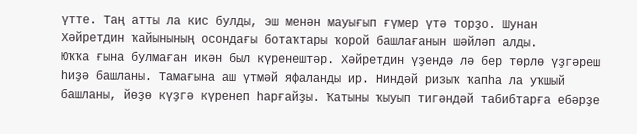үтте. Таң атты ла кис булды, эш менән мауығып ғүмер үтә торҙо. Шунан Хәйретдин ҡайынының осондағы ботаҡтары ҡорой башлағанын шәйләп алды.
Юҡҡа ғына булмаған икән был күренештәр. Хәйретдин үҙендә лә бер төрлө үҙгәреш һиҙә башланы. Тамағына аш үтмәй яфаланды ир. Ниндәй ризыҡ ҡапһа ла уҡшый башланы, йөҙө күҙгә күренеп һарғайҙы. Ҡатыны ҡыуып тигәндәй табибтарға ебәрҙе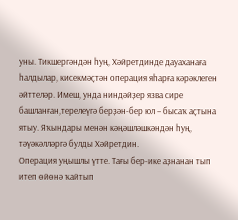уны. Тикшергәндән һуң, Хәйретдинде дауаханаға һалдылар, кисекмәҫтән операция яһарға кәрәклеген әйттеләр. Имеш, унда ниндәйҙер язва сире башланған,терелеүгә берҙән-бер юл – бысаҡ аҫтына ятыу. Яҡындары менән кәңәшләшкәндән һуң, тәүәкәлләргә булды Хәйретдин.
Операция уңышлы үтте. Тағы бер-ике аҙнанан тып итеп өйөнә ҡайтып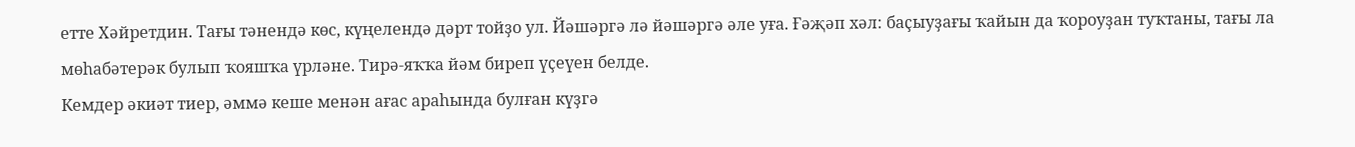етте Хәйретдин. Тағы тәнендә көс, күңелендә дәрт тойҙо ул. Йәшәргә лә йәшәргә әле уға. Ғәҗәп хәл: баҫыуҙағы ҡайын да ҡороуҙан туҡтаны, тағы ла мөһабәтерәк булып ҡояшҡа үрләне. Тирә-яҡҡа йәм биреп үҫеүен белде.
Кемдер әкиәт тиер, әммә кеше менән ағас араһында булған күҙгә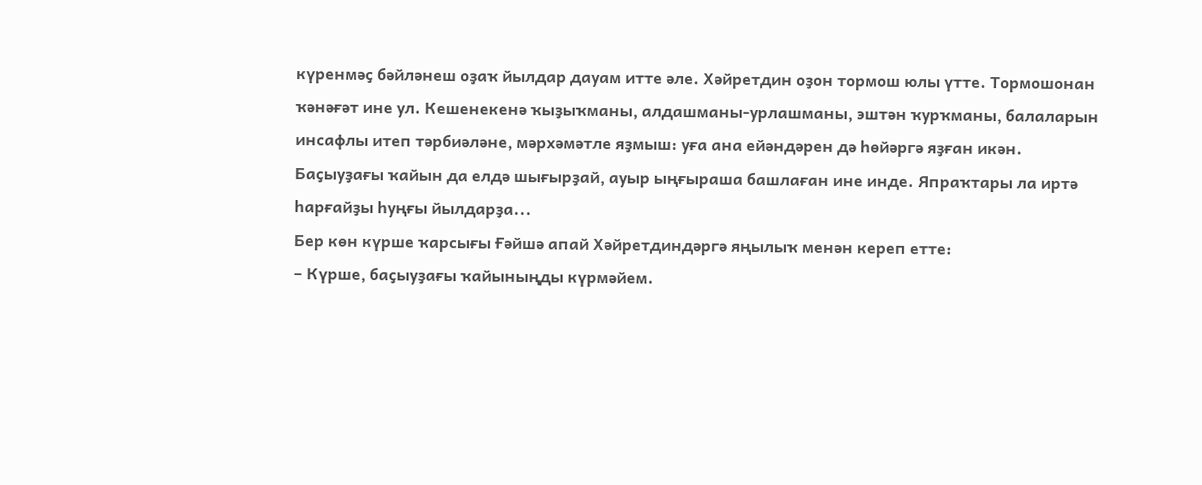күренмәҫ бәйләнеш оҙаҡ йылдар дауам итте әле. Хәйретдин оҙон тормош юлы үтте. Тормошонан ҡәнәғәт ине ул. Кешенекенә ҡыҙыҡманы, алдашманы-урлашманы, эштән ҡурҡманы, балаларын инсафлы итеп тәрбиәләне, мәрхәмәтле яҙмыш: уға ана ейәндәрен дә һөйәргә яҙған икән.
Баҫыуҙағы ҡайын да елдә шығырҙай, ауыр ыңғыраша башлаған ине инде. Япраҡтары ла иртә һарғайҙы һуңғы йылдарҙа...
Бер көн күрше ҡарсығы Ғәйшә апай Хәйретдиндәргә яңылыҡ менән кереп етте:
– Күрше, баҫыуҙағы ҡайыныңды күрмәйем.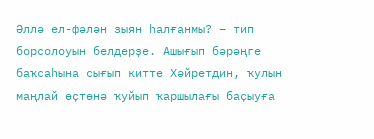Әллә ел-фәлән зыян һалғанмы? – тип борсолоуын белдерҙе. Ашығып бәрәңге баҡсаһына сығып китте Хәйретдин, ҡулын маңлай өҫтөнә ҡуйып ҡаршылағы баҫыуға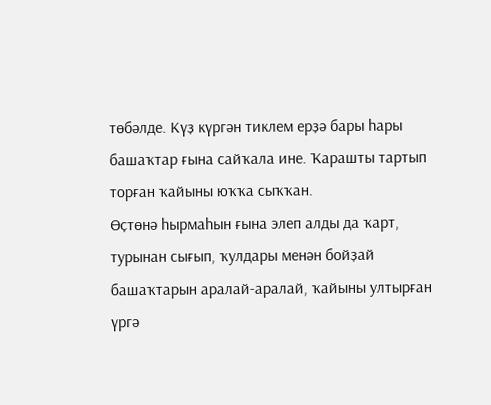төбәлде. Күҙ күргән тиклем ерҙә бары һары башаҡтар ғына сайҡала ине. Ҡарашты тартып торған ҡайыны юҡҡа сыҡҡан.
Өҫтөнә һырмаһын ғына элеп алды да ҡарт, турынан сығып, ҡулдары менән бойҙай башаҡтарын аралай-аралай, ҡайыны ултырған үргә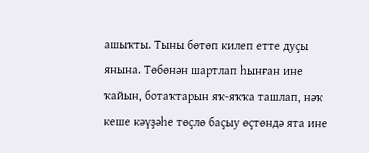ашыҡты. Тыны бөтөп килеп етте дуҫы янына. Төбөнән шартлап һынған ине ҡайын, ботаҡтарын яҡ-яҡҡа ташлап, нәҡ кеше кәүҙәһе төҫлө баҫыу өҫтөндә ята ине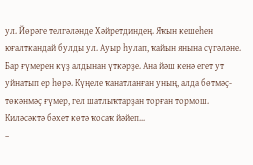ул. Йөрәге телгәләнде Хәйретдиндең. Яҡын кешеһен юғалткандай булды ул. Ауыр һулап, ҡайын янына сүгәләне. Бар ғүмерен күҙ алдынан үткәрҙе. Ана йәш кенә егет ут уйнатып ер һөрә. Күңеле ҡанатланған уның, алда бөтмәҫ-төкәнмәҫ ғүмер, гел шатлыҡтарҙан торған тормош. Киләсәктә бәхет көтә ҡосаҡ йәйеп...
–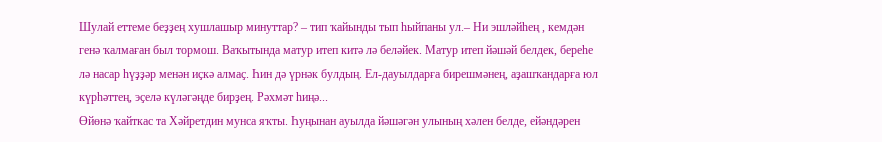Шулай еттеме беҙҙең хушлашыр минуттар? – тип ҡайынды тып һыйпаны ул.– Ни эшләйһең , кемдән генә ҡалмаған был тормош. Ваҡытында матур итеп китә лә беләйек. Матур итеп йәшәй белдек, береһе лә насар һүҙҙәр менән иҫкә алмаҫ. Һин дә үрнәк булдың. Ел-дауылдарға бирешмәнең, аҙашҡандарға юл күрһәттең, эҫелә күләгәңде бирҙең. Рәхмәт һиңә...
Өйөнә ҡайткас та Хәйретдин мунса яҡты. Һуңынан ауылда йәшәгән улының хәлен белде, ейәндәрен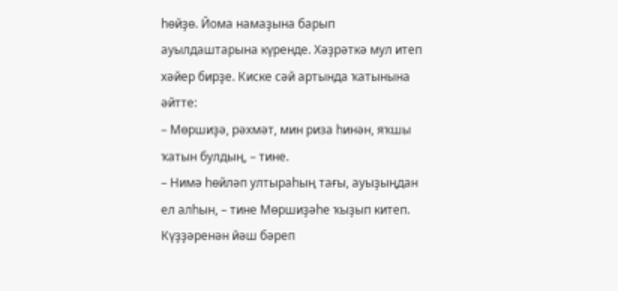һөйҙө. Йома намаҙына барып ауылдаштарына күренде. Хәҙрәткә мул итеп хәйер бирҙе. Киске сәй артында ҡатынына әйтте:
– Мөршиҙә, рәхмәт, мин риза һинән, яҡшы ҡатын булдың, – тине.
– Нимә һөйләп ултыраһың тағы, ауыҙыңдан ел алһын, – тине Мөршиҙәһе ҡыҙып китеп. Күҙҙәренән йәш бәреп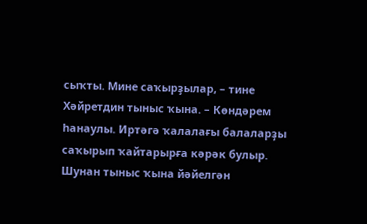сыҡты. Мине саҡырҙылар, – тине Хәйретдин тыныс ҡына. – Көндәрем һанаулы. Иртәгә ҡалалағы балаларҙы саҡырып ҡайтарырға кәрәк булыр.
Шунан тыныс ҡына йәйелгән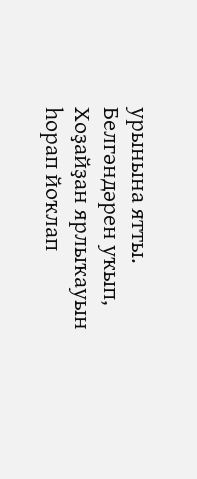урынына ятты. Белгәндәрен уҡып, Хоҙайҙан ярлыҡауын һорап йоҡлап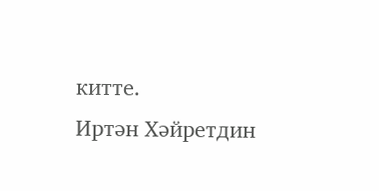китте.
Иртән Хәйретдин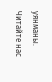уянманы.
Читайте нас